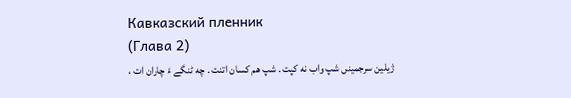Кавказский пленник
(Глава 2)
ژیلین سرجمینں شپ واب نه کپت . شپ هم کسان اتنت . چه ٹنگے ءَ چاران ات ،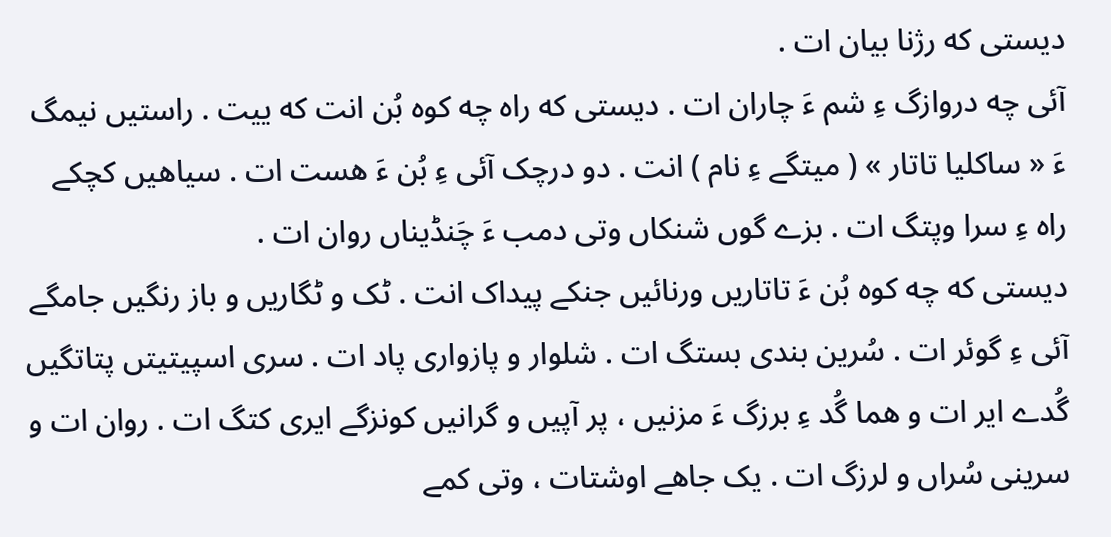دیستی که رژنا بیان ات .
آئی چه دروازگ ءِ شم ءَ چاران ات . دیستی که راه چه کوه بُن انت که ییت . راستیں نیمگ ءَ « ساکلیا تاتار » ( میتگے ءِ نام ) انت . دو درچک آئی ءِ بُن ءَ هست ات . سیاهیں کچکے راه ءِ سرا وپتگ ات . بزے گوں شنکاں وتی دمب ءَ چَنڈیناں روان ات .
دیستی که چه کوه بُن ءَ تاتاریں ورنائیں جنکے پیداک انت . ٹک و ٹگاریں و باز رنگیں جامگے آئی ءِ گوئر ات . سُرین بندی بستگ ات . شلوار و پازواری پاد ات . سری اسپیتیتں پتاتگیں گُدے ایر ات و هما گُد ءِ برزگ ءَ مزنیں ، پر آپیں و گرانیں کونزگے ایری کتگ ات . روان ات و سرینی سُراں و لرزگ ات . یک جاهے اوشتات ، وتی کمے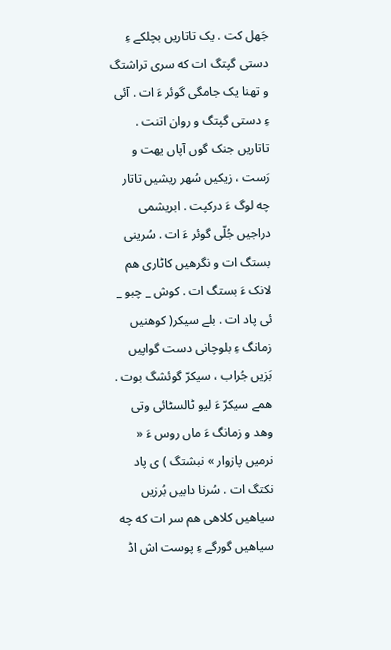جَهل کت . یک تاتاریں بچلکے ءِ دستی گپتگ ات که سری تراشتگ و تهنا یک جامگی گوئر ءَ ات . آئی ءِ دستی گپتگ و روان اتنت .
تاتاریں جنک گوں آپاں یهت و رَست ، زیکیں سُهر ریشیں تاتار چه لوگ ءَ درکپت . ابریشمی دراجیں جُلّی گوئر ءَ ات . سُرینی بستگ ات و نگرهیں کاٹاری هم لانک ءَ بستگ ات . کوش _ چبو _ ئی پاد ات . بلے سیکر( کوهنیں زمانگ ءِ بلوچانی دست گواپیں بَزیں جُراب ، سیکرّ گوئشگ بوت . همے سیکرّ ءَ لیو ٹالسٹائی وتی وهد و زمانگ ءَ ماں روس ءَ « نرمیں پازوار » نبشتگ ) ی پاد نکتگ ات . سُرنا دابیں بُرزیں سیاهیں کلاهی هم سر ات که چه سیاهیں گورگے ءِ پوست اش اڈ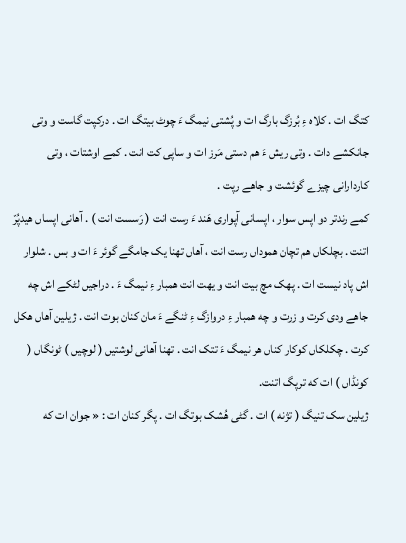کتگ ات . کلاه ءِ بُرزگ بارگ ات و پُشتی نیمگ ءَ چوٹ بیتگ ات . درکپت گاست و وتی جانکشے دات . وتی ریش ءَ هم دستی مَرز ات و ساپی کت انت . کمے اوشتات ، وتی کاردارانی چیزے گوئشت و جاهے رپت .
کمے رندتر دو اپس سوار ، اپسانی آپواری هَند ءَ رست انت ( رَسست انت ) . آهانی اپساں هیدپُرّ اتنت . بچلکاں هم تچان هموداں رست انت ، آهاں تهنا یک جامگے گوئر ءَ ات و بس . شلوار اش پاد نیست ات . پهک مچ بیت انت و یهت انت همبار ءِ نیمگ ءَ . دراجیں لٹکے اش چه جاهے ودی کرت و زرت و چه همبار ءِ دروازگ ءِ ٹنگے ءَ مان کنان بوت انت . ژیلین آهاں هکل کرت . چکلکاں کوکار کناں هر نیمگ ءَ تتک انت . تهنا آهانی لوشتیں ( لوچیں ) ٹونگاں ( کونڈاں ) ات که ترپگ اتنت.
ژیلین سک تنیگ ( تژنه ) ات . گٹی هُشک بوتگ ات . پگر کنان ات : « جوان ات که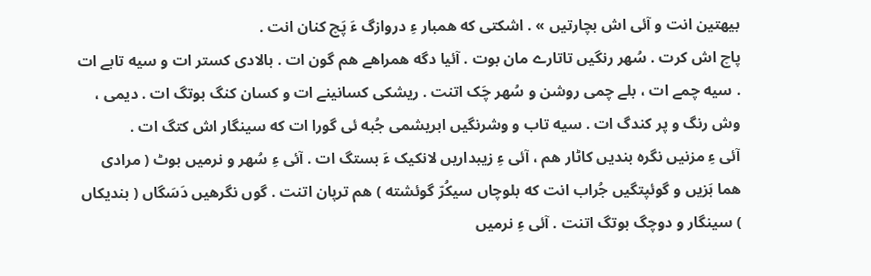بیهتین انت و آئی اش بچارتیں » . اشکتی که همبار ءِ دروازگ ءَ پَچ کنان انت .
پاچ اش کرت . سُهر رنگیں تاتارے مان بوت . آئیا دگه همراهے هم گون ات . بالادی کستر ات و سیه تابے ات . سیه چمے ات ، بلے چمی روشن و سُهر چَک اتنت . ریشکی کسانینے ات و کسان کنگ بوتگ ات . دیمی ، وش رنگ و پر کندگ ات . سیه تاب و وشرنگیں ابریشمی جُبه ئی گورا ات که سینگار اش کتگ ات .
آئی ءِ مزنیں نگره بندیں کاٹار هم ، آئی ءِ زیبداریں لانکیک ءَ بستگ ات . آئی ءِ سُهر و نرمیں بوٹ ( مرادی هما بَزیں و گوئپتگیں جُراب انت که بلوچاں سیکُرّ گوئشته ) هم ترپان اتنت . گوں نگرهیں دَسَگاں ( بندیکاں ) سینگار و دوچگ بوتگ اتنت . آئی ءِ نرمیں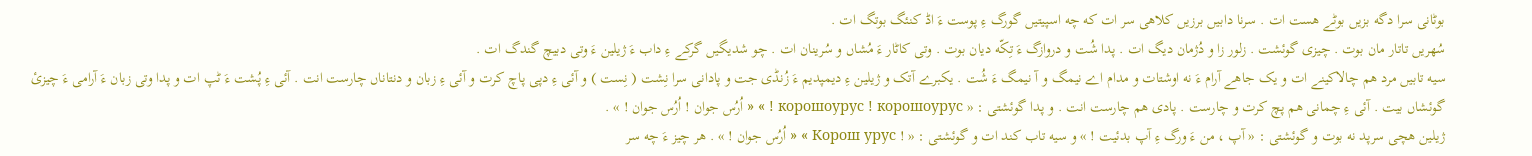بوٹانی سرا دگه بزیں بوٹے هست ات . سرنا دابیں برزیں کلاهی سر ات که چه اسپیتیں گورگ ءِ پوست ءَ اڈ کنئگ بوتگ ات .
سُهریں تاتار مان بوت . چیزی گوئشت . زلور زا و دُژمان دیگ ات . پدا شُت و دروازگ ءَ تِکّه دیان بوت . وتی کاٹار ءَ مُشاں و سُرینان ات . چو شدیگیں گرکے ءِ داب ءَ ژیلین ءَ وتی دبیچ گندگ ات .
سیه تابیں مرد هم چالاکینے ات و یک جاهے آرام ءَ نه اوشتات و مدام اے نیمگ و آ نیمگ ءَ شُت . یکبرے آتک و ژیلین ءِ دیمپدیم ءَ زُنڈی جت و پادانی سرا نِشت ( نِست ) و آئی ءِ دپی پاچ کرت و آئی ءِ زبان و دنتاناں چارست انت . آئی ءِ پُشت ءَ ٹپ ات و پدا وتی زبان ءَ آرامی ءَ چیزئ گوئشاں بیت . آئی ءِ چمانی هم پچ کرت و چارست . پادی هم چارست انت . و پدا گوئشتی : « корошоурус ! корошоурус ! » « اُرُس جوان ! اُرُس جوان ! » .
ژیلین هچی سرپد نه بوت و گوئشتی : « آپ ، من ءَ ورگ ءِ آپ بدئیت ! » و سیه تاب کند ات و گوئشتی : « ! Корош урус » « اُرُس جوان ! » . هر چیز ءَ چه سر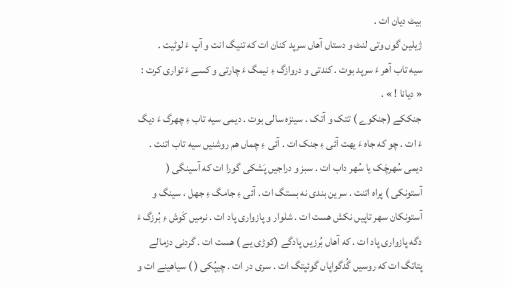بیٹ دیان ات .
ژیلین گوں وتی لنٹ و دستاں آهاں سرپد کنان ات که تنیگ انت و آپ ءَ لوٹیت .
سیه تاب آهر ءَ سرپد بوت . کندتی و دروازگ ءِ نیمگ ءَ چارتی و کسے ءَ تواری کرت : « دیانا ! » .
جنککے (جنکوے ) تتک و آتک . سینزه سالی بوت . دیمی سیه تاب ءِ چهرگ ءَ دیگ ءَ ات . چو که جاه ءَ یهت آئی ءِ جنک ات . آئی ءِ چماں هم روشنیں سیه تاب اتنت . دیمی سُهرچَک یا سُهر داب ات . سبز و دراجیں پَشکی گورا ات که آسینگی ( آستونکی ) پراه اتنت . سرین بندی نه بستگ ات . آئی ءِ جامگ ءِ جهل ، سینگ و آستونکان سهر تاپیں نکش هست ات . شلوار و پازواری پاد ات . نرمیں کَوش ءِ بُرزگ ءَ دگه پازواری پاد ات . که آهاں بُرزیں پادگے (کوڑی یے ) هست ات . گردنی دزمالے پتاتگ ات که روسیں گُدگواپاں گوئپتگ ات . سری در ات . چیپُکی ( ) سیاهینے ات و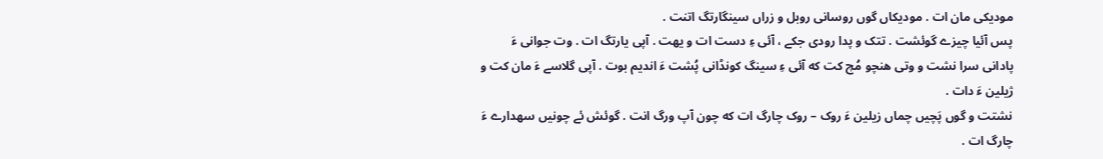مودیکی مان ات . مودیکاں گوں روسانی روبل و زراں سینگارتگ اتنت .
پس آئیا چیزے گوئشت . تتک و پدا رودی جکے ، آئی ءِ دست ات و یهت . آپی یارتگ ات . وت جوانی ءَ پادانی سرا نشت و وتی هنچو مُچ کت که آئی ءِ سینگ کونڈانی پُشت ءَ اندیم بوت . آپی گلاسے ءَ مان کت و ژیلین ءَ دات .
نشتت و گوں پَچیں چماں زیلین ءَ روک – روک چارگ ات که چون آپ ورگ انت . گوئش ئے چونیں سهدارے ءَ چارگ ات .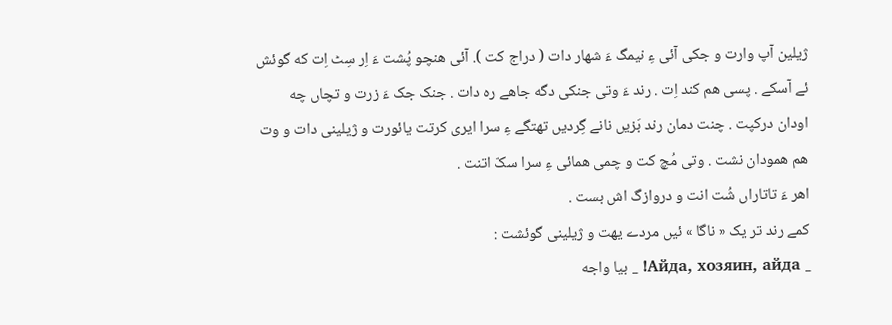ژیلین آپ وارت و جکی آئی ءِ نیمگ ءَ شهار دات ( دراج کت ). آئی هنچو پُشت ءَ اِر سِٹ اِت که گوئش ئے آسکے . پسی هم کند اِت . رند ءَ وتی جنکی دگه جاهے ره دات . جنک جک ءَ زرت و تچاں چه اودان درکپت . چنت دمان رند بَزیں نانے گِردیں تهتگے ءِ سرا ایری کرتت یائورت و ژیلینی دات و وت هم همودان نشت . وتی مُچ کت و چمی همائی ءِ سرا سکّ اتنت .
اهر ءَ تاتاراں شُت انت و دروازگ اش بست .
کمے رند تر یک « ناگا » ئیں مردے یهت و ژیلینی گوئشت :
_ Айда, хозяин, айда! _ بیا واجه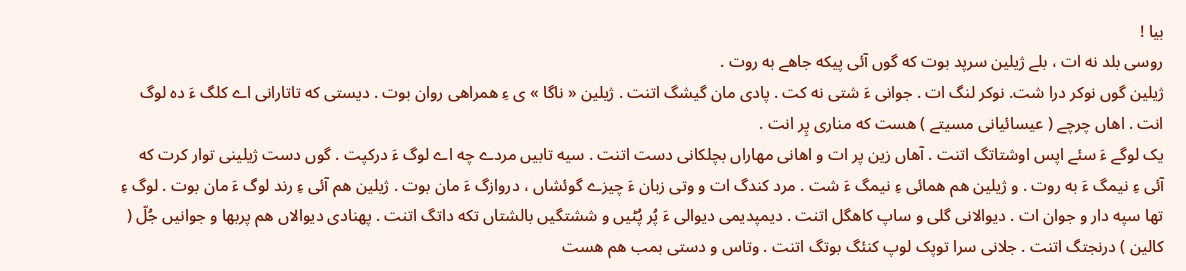بیا !
روسی بلد نه ات ، بلے ژیلین سرپد بوت که گوں آئی پیکه جاهے به روت .
ژیلین گوں نوکر درا شت. نوکر لنگ ات . جوانی ءَ شتی نه کت . پادی مان گیشگ اتنت . ژیلین « ناگا » ی ءِ همراهی روان بوت . دیستی که تاتارانی اے کلگ ءَ ده لوگ انت . اهاں چرچے ( عیسائیانی مسیتے ) هست که مناری پِر انت .
یک لوگے ءَ سئے اپس اوشتاتگ اتنت . آهاں زین پر ات و اهانی مهاراں بچلکانی دست اتنت . سیه تابیں مردے چه اے لوگ ءَ درکپت . گوں دست ژیلینی توار کرت که آئی ءِ نیمگ ءَ به روت . و ژیلین هم همائی ءِ نیمگ ءَ شت . مرد کندگ ات و وتی زبان ءَ چیزے گوئشاں ، دروازگ ءَ مان بوت . ژیلین هم آئی ءِ رند لوگ ءَ مان بوت . لوگ ءِ تها سپه دار و جوان ات . دیوالانی گلی و ساپ کاهگل اتنت . دیمپدیمی دیوالی ءَ پُر پُٹیں و ششتگیں بالشتاں تکه داتگ اتنت . پهنادی دیوالاں هم پربها و جوانیں جُلّ ( کالین ) درنجتگ اتنت . جلانی سرا توپک لوپ کنئگ بوتگ اتنت . وتاس و دستی بمب هم هست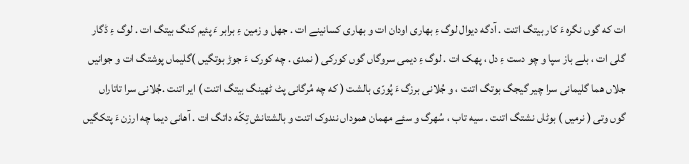ات که گوں نگره ءَ کار بیتگ اتنت . آدگه دیوال لوگ ءِ بهاری اودان ات و بهاری کسانینے ات . جهل و زمین ءِ برابر ءَ پئیم کنگ بیتگ ات . لوگ ءِ ڈگار گلی ات ، بلے باز سپا و چو دست ءِ دل ، پهک ات . لوگ ءِ دیمی سروگاں گوں کورکی ( نمدی . چه کورک ءَ جوڑ بوتگیں )گلیماں پوشتگ ات و جوانیں جلاں هما گلیمانی سرا چیر گیجگ بوتگ اتنت ، و جُلانی برزگ ءَ پُورّی بالشت ( که چه مُرگانی پٹ ٹهینگ بیتگ اتنت ) ایر اتنت .جُلانی سرا تاتاراں گوں وتی ( نرمیں ) بوٹاں نشتگ اتنت . سیه تاب ، سُهرگ و سئے مهمان هموداں نندوک اتنت و بالشتانش تِکّه داتگ ات . آهانی دیما چه ارزن ءَ پتکگیں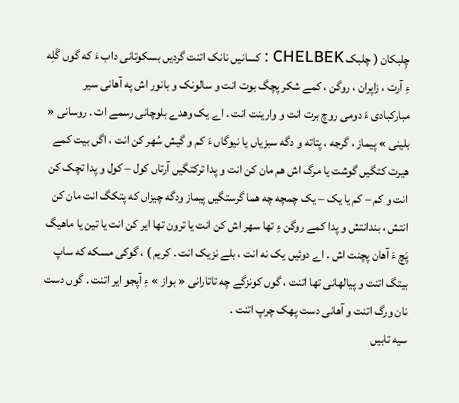چِلبکان ( چلبک CHELBEK : کسانیں نانک اتنت گردیں بسکوتانی داب ءَ که گوں گَلِه ءِ آرت ، زاپران ، روگن ، کمے شکر پچگ بوت انت و سالونک و بانور اش په آهانی سیر مبارکبادی ءَ دومی روچ برت انت و وارینت انت . اے یک وهدے بلوچانی رسمے ات . روسانی « بلینی » پیماز ، گرجه ، پتاته و دگه سبزیاں یا نیوگاں ءَ کم و گیش سُهر کن انت ، اگں بیت کمے هیرت کتگیں گوشت یا مرگ اش هم مان کن انت و پدا ترکتگیں آرتاں کول – کول و پدا تچک کن انت و کم – کم یا یک – یک چمچه چه هما گرستگیں پیماز ودگه چیزاں که پتکگ انت مان کن انتش ، بندانتش و پدا کمے روگن ءِ تها سهر اش کن انت یا ترون تها ایر کن انت یا تین یا ماهیگ پَچ ءَ آهان پچنت اش . اے دوئیں یک نه انت ، بلے نزیک انت . کریم ) ، گوکی مسکه که ساپ بیتگ اتنت و پیالهانی تها اتنت ، گوں کونزگے چه تاتارانی « بواز » ءِ آپجو ایر اتنت . گوں دست نان ورگ اتنت و آهانی دست پهک چرپ اتنت .
سیه تابیں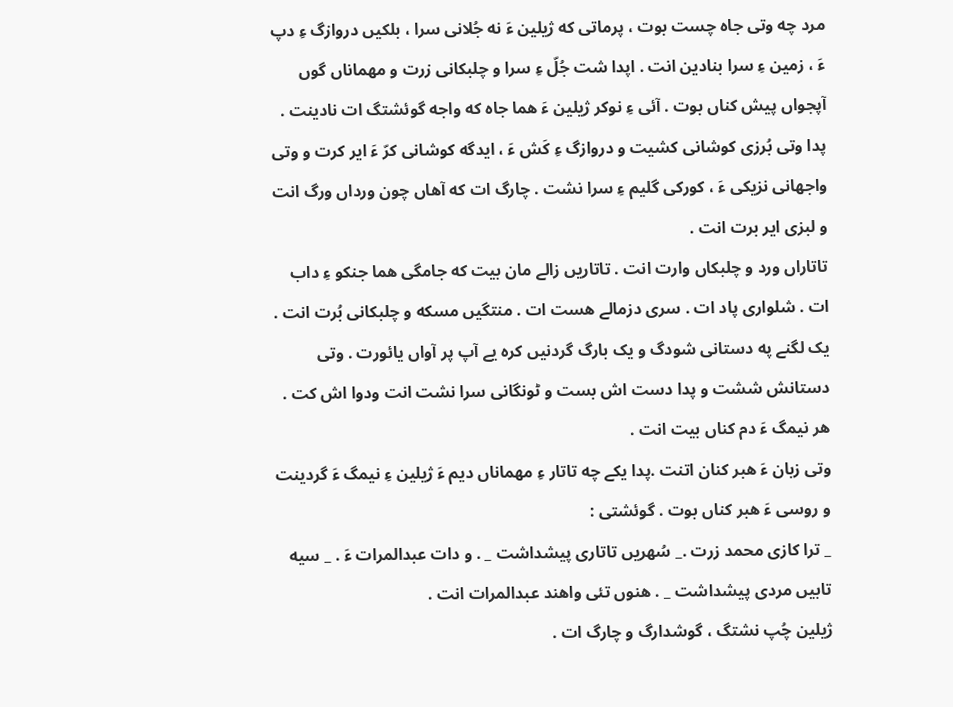مرد چه وتی جاه چست بوت ، پرماتی که ژیلین ءَ نه جُلانی سرا ، بلکیں دروازگ ءِ دپ ءَ ، زمین ءِ سرا بنادین انت . اپدا شت جُلّ ءِ سرا و چلبکانی زرت و مهماناں گوں آپجواں پیش کناں بوت . آئی ءِ نوکر ژیلین ءَ هما جاه که واجه گوئشتگ ات نادینت . پدا وتی بُرزی کوشانی کشیت و دروازگ ءِ کَش ءَ ، ایدگه کوشانی کرّ ءَ ایر کرت و وتی واجهانی نزیکی ءَ ، کورکی گلیم ءِ سرا نشت . چارگ ات که آهاں چون ورداں ورگ انت و لبزی ایر برت انت .
تاتاراں ورد و چلبکاں وارت انت . تاتاریں زالے مان بیت که جامگی هما جنکو ءِ داب ات . شلواری پاد ات . سری دزمالے هست ات . منتگیں مسکه و چلبکانی بُرت انت . یک لگنے په دستانی شودگ و یک بارگ گردنیں کره یے آپ پر آواں یائورت . وتی دستانش ششت و پدا دست اش بست و ٹونگانی سرا نشت انت ودوا اش کت . هر نیمگ ءَ دم کناں بیت انت .
وتی زبان ءَ هبر کنان اتنت .پدا یکے چه تاتار ءِ مهماناں دیم ءَ ژیلین ءِ نیمگ ءَ گردینت و روسی ءَ هبر کناں بوت . گوئشتی :
_ ترا کازی محمد زرت ._ سُهریں تاتاری پیشداشت _ . و دات عبدالمرات ءَ . _ سیه تابیں مردی پیشداشت _ . هنوں تئی واهند عبدالمرات انت .
ژیلین چُپ نشتگ ، گوشدارگ و چارگ ات .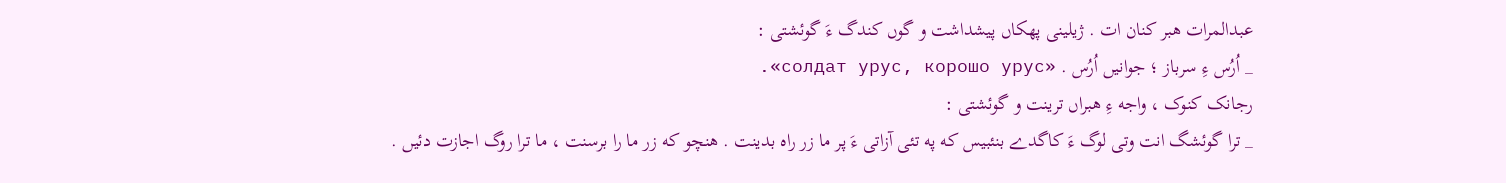عبدالمرات هبر کنان ات . ژیلینی پهکاں پیشداشت و گوں کندگ ءَ گوئشتی :
_ اُرُس ءِ سرباز ؛ جوانیں اُرُس . «солдат урус, корошо урус».
رجانک کنوک ، واجه ءِ هبراں ترینت و گوئشتی :
_ ترا گوئشگ انت وتی لوگ ءَ کاگدے بنئبیس که په تئی آزاتی ءَ پر ما زر راه بدینت . هنچو که زر ما را برسنت ، ما ترا روگ اجازت دئیں .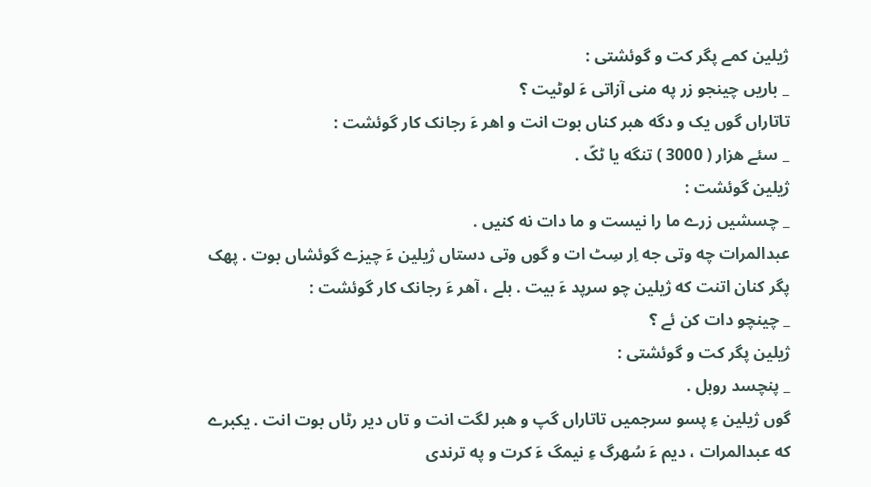ژیلین کمے پگر کت و گوئشتی :
_ باریں چینجو زر په منی آزاتی ءَ لوٹیت ؟
تاتاراں گوں یک و دگه هبر کناں بوت انت و اهر ءَ رجانک کار گوئشت :
_ سئے هزار ( 3000 ) تنگه یا ٹکّ .
ژیلین گوئشت :
_ چسشیں زرے ما را نیست و ما دات نه کنیں .
عبدالمرات چه وتی جه اِر سِٹ ات و گوں وتی دستاں ژیلین ءَ چیزے گوئشاں بوت . پهک پگر کنان اتنت که ژیلین چو سرپد ءَ بیت . بلے ، آهر ءَ رجانک کار گوئشت :
_ چینچو دات کن ئے ؟
ژیلین پگر کت و گوئشتی :
_ پنچسد روبل .
گوں ژیلین ءِ پسو سرجمیں تاتاراں گپ و هبر لگت انت و تاں دیر رٹاں بوت انت . یکبرے که عبدالمرات ، دیم ءَ سُهرگ ءِ نیمگ ءَ کرت و په ترندی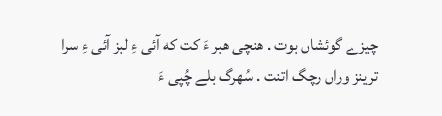چیزے گوئشاں بوت . هنچی هبر ءَ کت که آئی ءِ لبز آئی ءِ سرا ترینز وراں رچگ اتنت . سُهرگ بلے چُپی ءَ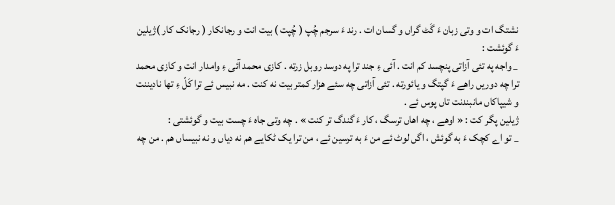نشتگ ات و وتی زبان ءَ گَٹ گراں و گسان ات . رند ءَ سرجم چُپ ( چُپت ) بیت انت و رجانکار ( رجانک کار )ژیلین ءَ گوئشت :
_ واجه په تئی آزاتی پنچسد کم انت . آئی ءِ جند ترا په دوسد روبل زرته . کازی محمد آئی ءِ وامدار انت و کازی محمد ترا چه دوریں راهے ءَ گپتگ و یائورته . تئی آزاتی چه سئے هزار کمتر بیت نه کنت . مه نبیس ئے ترا کَلّ ءِ تها نادیننت و شیپاکاں مانبندنت تاں پوس ئے .
ژیلین پگر کت : « اوهے ، چه اهاں ترسگ ، کار ءَ گندگ تر کنت » . چه وتی جاه ءَ چست بیت و گوئشتی :
_ تو اے کچک ءَ به گوئش ، اگں لوٹ ئے من ءَ به ترسین ئے ، من ترا یک ٹکایے هم نه دیاں و نه نبیساں هم . من چه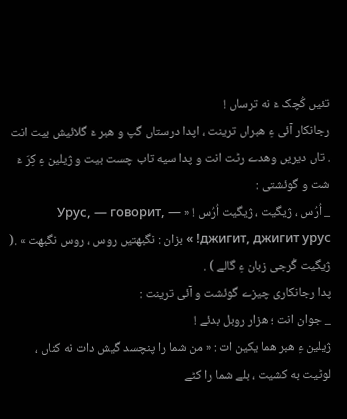تئیں کُچک ءَ نه ترساں !
رجانکار آئی ءِ هبراں ترینت ، اپدا درستاں گپ و هبر ءَ گلائیش بیت انت . تاں دیریں وهدے رٹت انت و پدا سیه تاب چست بیت و ژیلین ءِ کِرّ ءَ شت و گوئشتی :
_ اُرُس ، ژیگیت ، ژیگیت اُرُس ! « Урус, — говорит, — джигит, джигит урус! » بزان : نگبهتیں روس ، روس نگبهت » .( ژیگیت گُرجی زبان ءِ گالے ) .
پدا رجانکاری چیزے گوئشت و آئی ترینت :
_ جوان انت ؛ هزار روبل بدئے !
ژیلین ءِ هبر هما یکین ات : « من شما را پنچسد گیش دات نه کناں ، لوٹیت به کشیت ، بلے شما را کٹے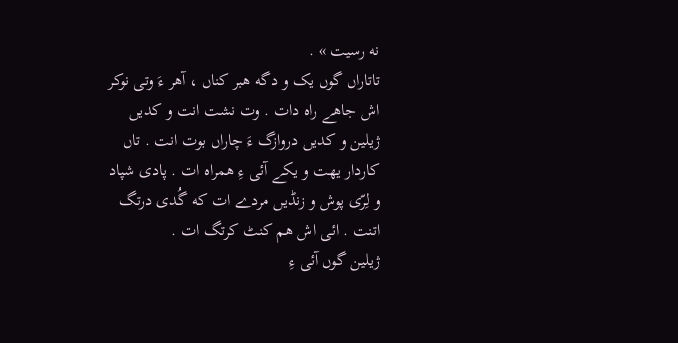نه رسیت » .
تاتاراں گوں یک و دگه هبر کناں ، آهر ءَ وتی نوکر اش جاهے راه دات . وت نشت انت و کدیں ژیلین و کدیں دروازگ ءَ چاراں بوت انت . تاں کاردار یهت و یکے آئی ءِ همراه ات . پادی شپاد و لِرّی پوش و زنڈیں مردے ات که گُدی درتگ اتنت . ائی اش هم کنٹ کرتگ ات .
ژیلین گوں آئی ءِ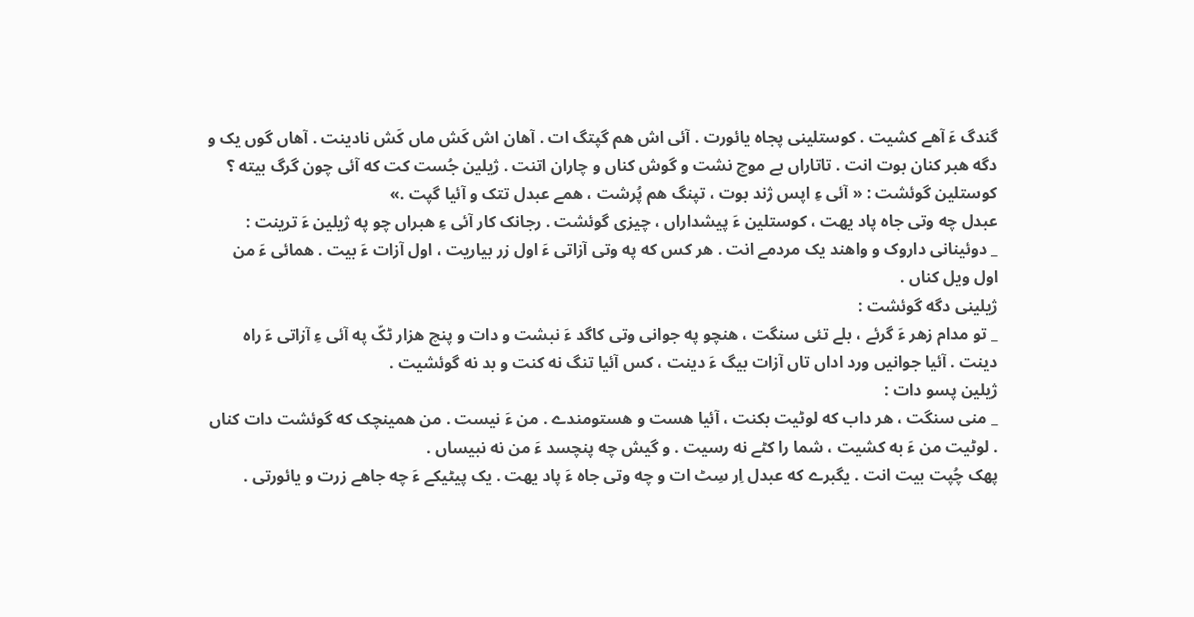گندگ ءَ آهے کشیت . کوستلینی پجاه یائورت . آئی اش هم گپتگ ات . آهان اش کَش ماں کَش نادینت . آهاں گوں یک و دگه هبر کنان بوت انت . تاتاراں بے موچ نشت و گوش کناں و چاران اتنت . ژیلین جُست کت که آئی چون گرگ بیته ؟
کوستلین گوئشت : « آئی ءِ اپس ژند بوت ، تپنگ هم پُرشت ، همے عبدل تتک و آئیا گپت .»
عبدل چه وتی جاه پاد یهت ، کوستلین ءَ پیشداراں ، چیزی گوئشت . رجانک کار آئی ءِ هبراں چو په ژیلین ءَ ترینت :
_ دوئینانی داروک و واهند یک مردمے انت . هر کس که په وتی آزاتی ءَ اول زر بیاریت ، اول آزات ءَ بیت . همائی ءَ من اول ویل کناں .
ژیلینی دگه گوئشت :
_ تو مدام زهر ءَ گرئے ، بلے تئی سنگت ، هنچو په جوانی وتی کاگد ءَ نبشت و دات و پنچ هزار ٹکّ په آئی ءِ آزاتی ءَ راه دینت . آئیا جوانیں ورد اداں تاں آزات بیگ ءَ دینت ، کس آئیا تنگ نه کنت و بد نه گوئشیت .
ژیلین پسو دات :
_ منی سنگت ، هر داب که لوٹیت بکنت ، آئیا هست و هستومندے . من ءَ نیست . من همینچک که گوئشت دات کناں . لوٹیت من ءَ به کشیت ، شما را کٹے نه رسیت . و گیش چه پنچسد ءَ من نه نبیساں .
پهک چُپت بیت انت . یگبرے که عبدل اِر سِٹ ات و چه وتی جاه ءَ پاد یهت . یک پیٹیکے ءَ چه جاهے زرت و یائورتی .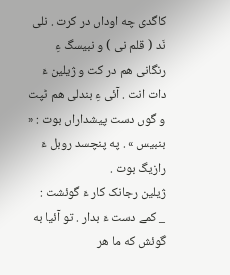کاگدی چه اوداں در کرت . نلی نَد ( قلم نی ) و نبیسگ ءِ رنگانی هم در کت و ژیلین ءَ دات انت . آئی ءِ بندلی هم ٹپت و گوں دست پیشداراں بوت : « بنبیس » . په پنچسد روبل ءَ رازیگ بوت .
ژیلین رجانک کار ءَ گوئشت :
_ کمے دست ءَ بدار . تو آئیا به گوئش که ما هر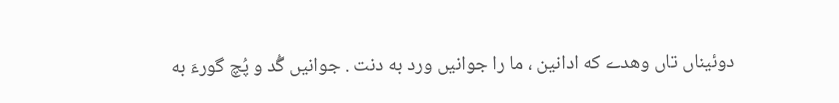دوئیناں تاں وهدے که ادانین ، ما را جوانیں ورد به دنت . جوانیں گُد و پُچ گورءَ به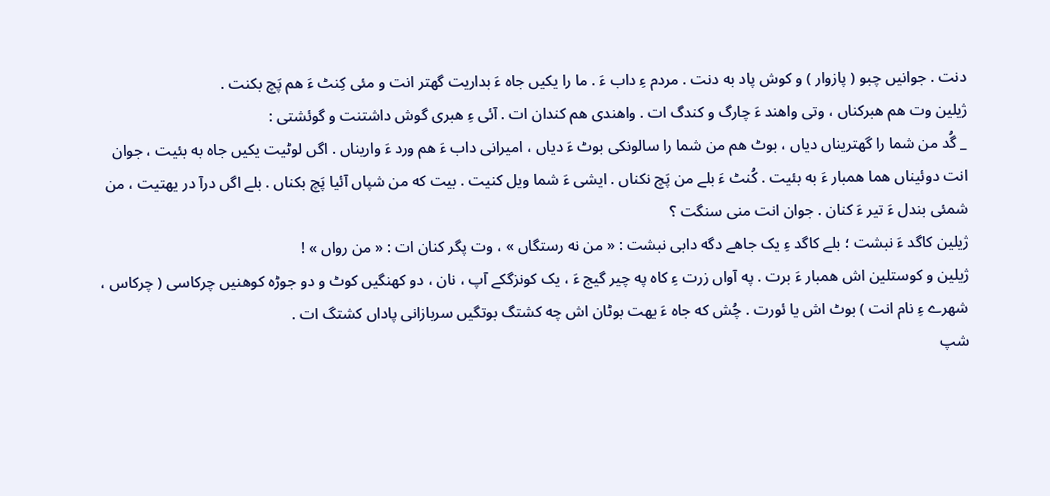دنت . جوانیں چبو ( پازوار ) و کوش پاد به دنت . مردم ءِ داب ءَ . ما را یکیں جاه ءَ بداریت گهتر انت و مئی کِنٹ ءَ هم پَچ بکنت .
ژیلین وت هم هبرکناں ، وتی واهند ءَ چارگ و کندگ ات . واهندی هم کندان ات . آئی ءِ هبری گوش داشتنت و گوئشتی :
_ گُد من شما را گهتریناں دیاں ، بوٹ هم من شما را سالونکی بوٹ ءَ دیاں ، امیرانی داب ءَ هم ورد ءَ واریناں . اگں لوٹیت یکیں جاه به بئیت ، جوان انت دوئیناں هما همبار ءَ به بئیت . کُنٹ ءَ بلے من پَچ نکناں . ایشی ءَ شما ویل کنیت . بیت که من شپاں آئیا پَچ بکناں . بلے اگں درآ در یهتیت ، من شمئی بندل ءَ تیر ءَ کنان . جوان انت منی سنگت ؟
ژیلین کاگد ءَ نبشت ؛ بلے کاگد ءِ یک جاهے دگه دابی نبشت : « من نه رستگاں » ، وت پگر کنان ات : « من رواں » !
ژیلین و کوستلین اش همبار ءَ برت . په آواں زرت ءِ کاه په چیر گیج ءَ ، یک کونزگکے آپ ، نان ، دو کهنگیں کوٹ و دو جوڑه کوهنیں چرکاسی ( چرکاس ، شهرے ءِ نام انت ) بوٹ اش یا ئورت . چُش که جاه ءَ یهت بوٹان اش چه کشتگ بوتگیں سربازانی پاداں کشتگ ات .
شپ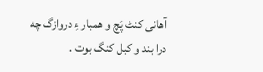آهانی کنٹ پَچ و همبار ءِ دروازگ چه درا بند و کبل کنگ بوت .